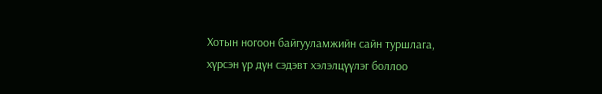Хотын ногоон байгууламжийн сайн туршлага, хүрсэн үр дүн сэдэвт хэлэлцүүлэг боллоо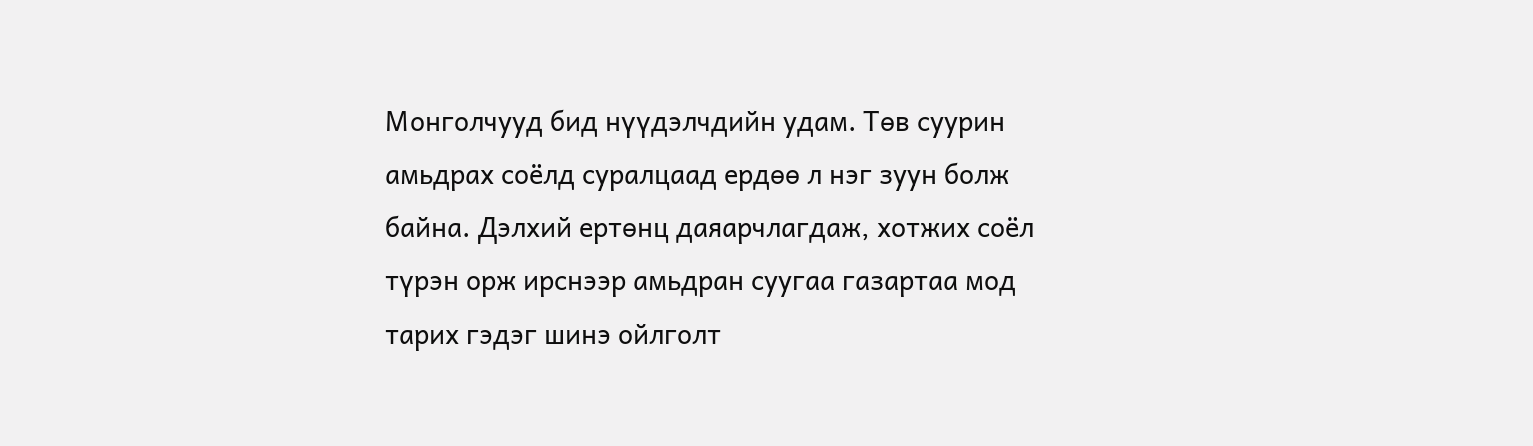Монголчууд бид нүүдэлчдийн удам. Төв суурин амьдрах соёлд суралцаад ердөө л нэг зуун болж байна. Дэлхий ертөнц даяарчлагдаж, хотжих соёл түрэн орж ирснээр амьдран суугаа газартаа мод тарих гэдэг шинэ ойлголт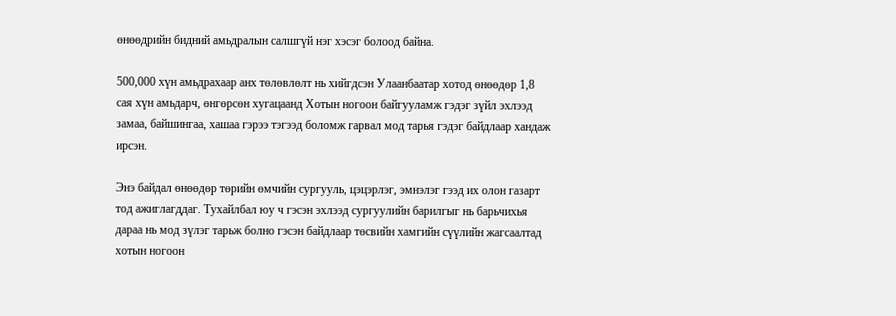өнөөдрийн бидний амьдралын салшгүй нэг хэсэг болоод байна.

500,000 хүн амьдрахаар анх төлөвлөлт нь хийгдсэн Улаанбаатар хотод өнөөдөр 1,8 сая хүн амьдарч, өнгөрсөн хугацаанд Хотын ногоон байгууламж гэдэг зүйл эхлээд замаа, байшингаа, хашаа гэрээ тэгээд боломж гарвал мод тарья гэдэг байдлаар хандаж ирсэн.

Энэ байдал өнөөдөр төрийн өмчийн сургууль, цэцэрлэг, эмнэлэг гээд их олон газарт тод ажиглагддаг. Тухайлбал юу ч гэсэн эхлээд сургуулийн барилгыг нь барьчихья дараа нь мод зүлэг тарьж болно гэсэн байдлаар төсвийн хамгийн сүүлийн жагсаалтад хотын ногоон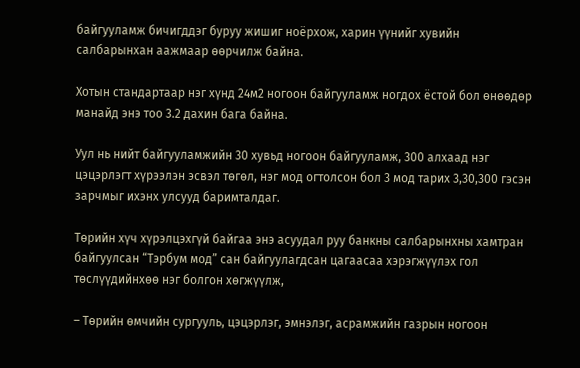байгууламж бичигддэг буруу жишиг ноёрхож, харин үүнийг хувийн салбарынхан аажмаар өөрчилж байна.

Хотын стандартаар нэг хүнд 24м2 ногоон байгууламж ногдох ёстой бол өнөөдөр манайд энэ тоо 3.2 дахин бага байна.

Уул нь нийт байгууламжийн 30 хувьд ногоон байгууламж, 300 алхаад нэг цэцэрлэгт хүрээлэн эсвэл төгөл, нэг мод огтолсон бол 3 мод тарих 3,30,300 гэсэн зарчмыг ихэнх улсууд баримталдаг.

Төрийн хүч хүрэлцэхгүй байгаа энэ асуудал руу банкны салбарынхны хамтран байгуулсан “Тэрбум мод” сан байгуулагдсан цагаасаа хэрэгжүүлэх гол төслүүдийнхөө нэг болгон хөгжүүлж,

– Төрийн өмчийн сургууль, цэцэрлэг, эмнэлэг, асрамжийн газрын ногоон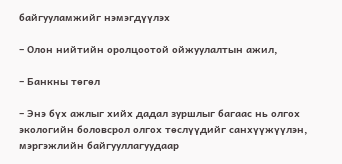байгууламжийг нэмэгдүүлэх

– Олон нийтийн оролцоотой ойжуулалтын ажил,

– Банкны төгөл

– Энэ бүх ажлыг хийх дадал зуршлыг багаас нь олгох экологийн боловсрол олгох төслүүдийг санхүүжүүлэн, мэргэжлийн байгууллагуудаар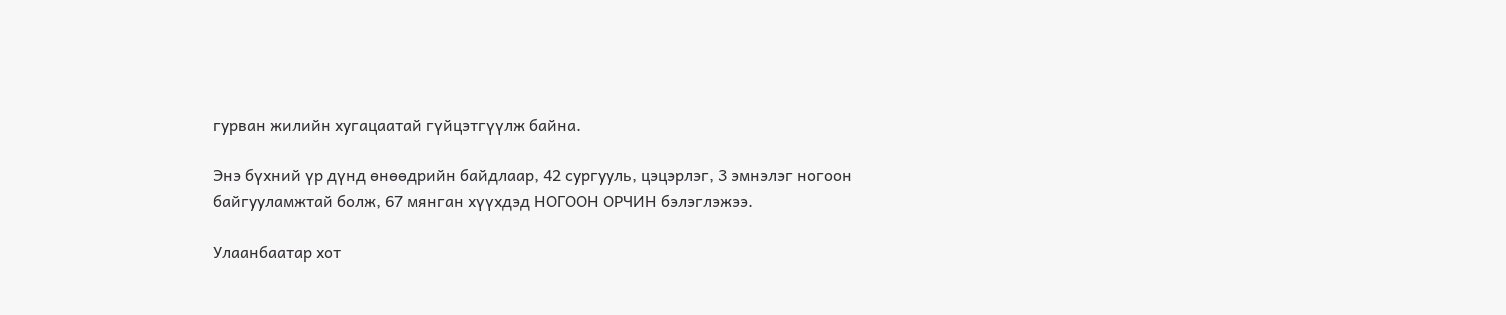гурван жилийн хугацаатай гүйцэтгүүлж байна.

Энэ бүхний үр дүнд өнөөдрийн байдлаар, 42 сургууль, цэцэрлэг, 3 эмнэлэг ногоон байгууламжтай болж, 67 мянган хүүхдэд НОГООН ОРЧИН бэлэглэжээ.

Улаанбаатар хот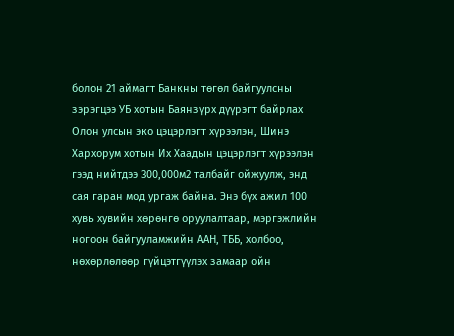болон 21 аймагт Банкны төгөл байгуулсны зэрэгцээ УБ хотын Баянзүрх дүүрэгт байрлах Олон улсын эко цэцэрлэгт хүрээлэн, Шинэ Хархорум хотын Их Хаадын цэцэрлэгт хүрээлэн гээд нийтдээ 300,000м2 талбайг ойжуулж, энд сая гаран мод ургаж байна. Энэ бүх ажил 100 хувь хувийн хөрөнгө оруулалтаар, мэргэжлийн ногоон байгууламжийн ААН, ТББ, холбоо, нөхөрлөлөөр гүйцэтгүүлэх замаар ойн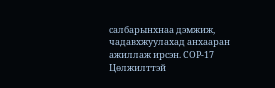салбарынхнаа дэмжиж, чадавхжуулахад анхааран ажиллаж ирсэн. СОР-17 Цөлжилттэй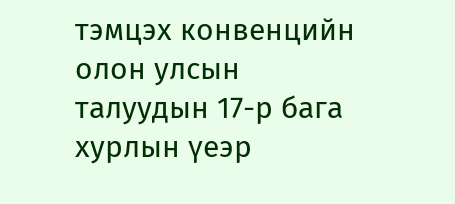тэмцэх конвенцийн олон улсын талуудын 17-р бага хурлын үеэр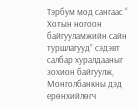Тэрбум мод сангаас “ Хотын ногоон байгууламжийн сайн туршлагууд” сэдэвт салбар хуралдааныг зохион байгуулж, Монголбанкны дэд ерөнхийлөгч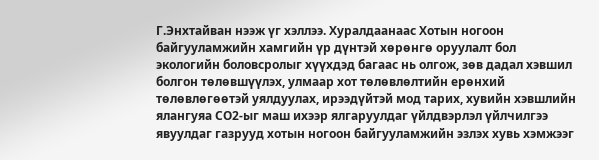Г.Энхтайван нээж үг хэллээ. Хуралдаанаас Хотын ногоон байгууламжийн хамгийн үр дүнтэй хөрөнгө оруулалт бол экологийн боловсролыг хүүхдэд багаас нь олгож, зөв дадал хэвшил болгон төлөвшүүлэх, улмаар хот төлөвлөлтийн ерөнхий төлөвлөгөөтэй уялдуулах, ирээдүйтэй мод тарих, хувийн хэвшлийн ялангуяа СО2-ыг маш ихээр ялгаруулдаг үйлдвэрлэл үйлчилгээ явуулдаг газрууд хотын ногоон байгууламжийн эзлэх хувь хэмжээг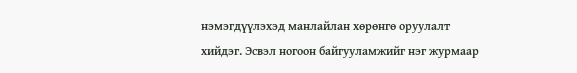нэмэгдүүлэхэд манлайлан хөрөнгө оруулалт хийдэг. Эсвэл ногоон байгууламжийг нэг журмаар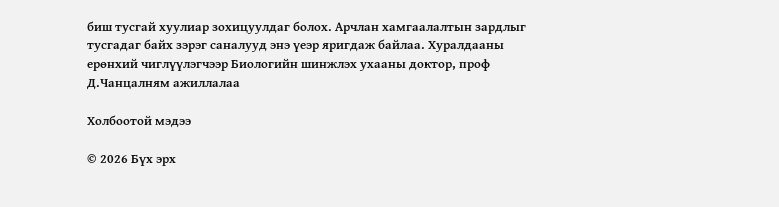биш тусгай хуулиар зохицуулдаг болох. Арчлан хамгаалалтын зардлыг тусгадаг байх зэрэг саналууд энэ үеэр яригдаж байлаа. Хуралдааны ерөнхий чиглүүлэгчээр Биологийн шинжлэх ухааны доктор, проф Д.Чанцалням ажиллалаа

Холбоотой мэдээ

© 2026 Бүх эрх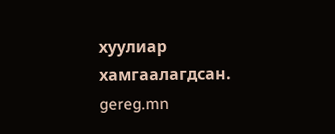хуулиар хамгаалагдсан. gereg.mn